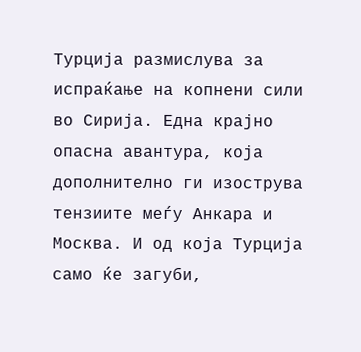Турција размислува за испраќање на копнени сили во Сирија. Една крајно опасна авантура, која дополнително ги изострува тензиите меѓу Анкара и Москва. И од која Турција само ќе загуби,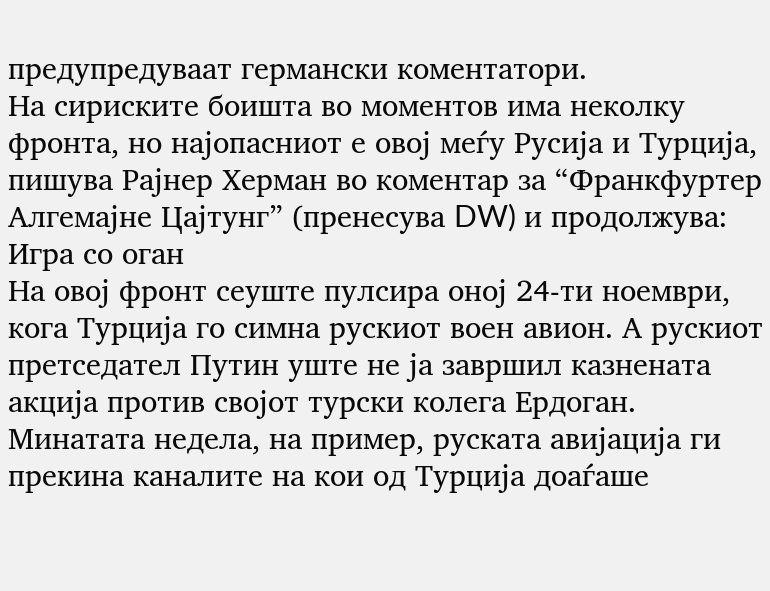предупредуваат германски коментатори.
На сириските боишта во моментов има неколку фронта, но најопасниот е овој меѓу Русија и Турција, пишува Рајнер Херман во коментар за “Франкфуртер Алгемајне Цајтунг” (пренесува DW) и продолжува:
Игра со оган
На овој фронт сеуште пулсира оној 24-ти ноември, кога Турција го симна рускиот воен авион. А рускиот претседател Путин уште не ја завршил казнената акција против својот турски колега Ердоган. Минатата недела, на пример, руската авијација ги прекина каналите на кои од Турција доаѓаше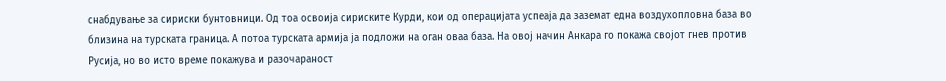снабдување за сириски бунтовници. Од тоа освоија сириските Курди, кои од операцијата успеаја да заземат една воздухопловна база во близина на турската граница. А потоа турската армија ја подложи на оган оваа база. На овој начин Анкара го покажа својот гнев против Русија, но во исто време покажува и разочараност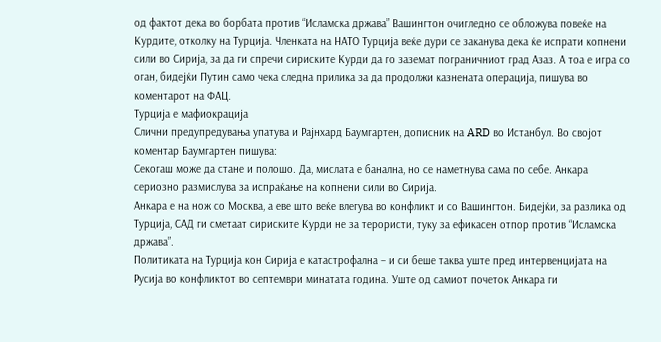од фактот дека во борбата против “Исламска држава” Вашингтон очигледно се обложува повеќе на Курдите, отколку на Турција. Членката на НАТО Турција веќе дури се заканува дека ќе испрати копнени сили во Сирија, за да ги спречи сириските Курди да го заземат пограничниот град Азаз. А тоа е игра со оган, бидејќи Путин само чека следна прилика за да продолжи казнената операција, пишува во коментарот на ФАЦ.
Турција е мафиокрациja
Слични предупредувања упатува и Рајнхард Баумгартен, дописник на ARD во Истанбул. Во својот коментар Баумгартен пишува:
Секогаш може да стане и полошо. Да, мислата е банална, но се наметнува сама по себе. Анкара сериозно размислува за испраќање на копнени сили во Сирија.
Анкара е на нож со Москва, а еве што веќе влегува во конфликт и со Вашингтон. Бидејќи, за разлика од Турција, САД ги сметаат сириските Курди не за терористи, туку за ефикасен отпор против “Исламска држава”.
Политиката на Турција кон Сирија е катастрофална – и си беше таква уште пред интервенцијата на Русија во конфликтот во септември минатата година. Уште од самиот почеток Анкара ги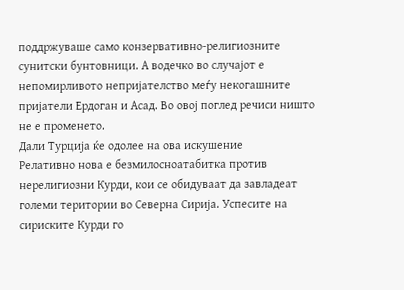поддржуваше само конзервативно-религиозните сунитски бунтовници. А водечко во случајот е непомирливото непријателство меѓу некогашните пријатели Ердоган и Асад. Во овој поглед речиси ништо не е променето.
Дали Турција ќе одолее на ова искушение
Релативно нова е безмилосноатабитка против нерелигиозни Курди, кои се обидуваат да завладеат големи територии во Северна Сирија. Успесите на сириските Курди го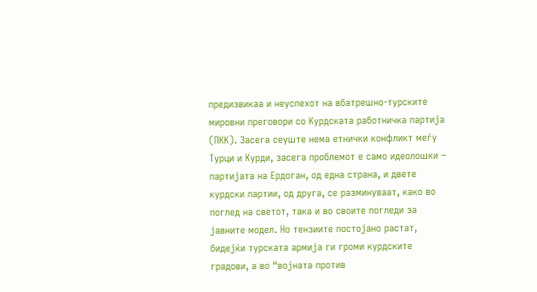предизвикаа и неуспехот на вбатрешно-турските мировни преговори со Курдската работничка партија (ПКК). Засега сеуште нема етнички конфликт меѓу Турци и Курди, засега проблемот е само идеолошки – партијата на Ердоган, од една страна, и двете курдски партии, од друга, се разминуваат, како во поглед на светот, така и во своите погледи за јавните модел. Но тензиите постојано растат, бидејќи турската армија ги громи курдските градови, а во “војната против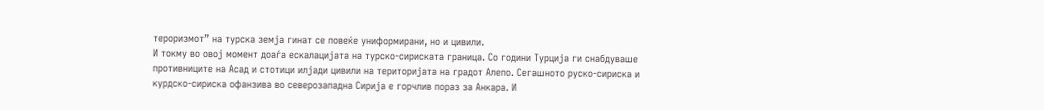тероризмот” на турска земја гинат се повеќе униформирани, но и цивили.
И токму во овој момент доаѓа ескалацијата на турско-сириската граница. Со години Турција ги снабдуваше противниците на Асад и стотици илјади цивили на територијата на градот Алепо. Сегашното руско-сириска и курдско-сириска офанзива во северозападна Сирија е горчлив пораз за Анкара. И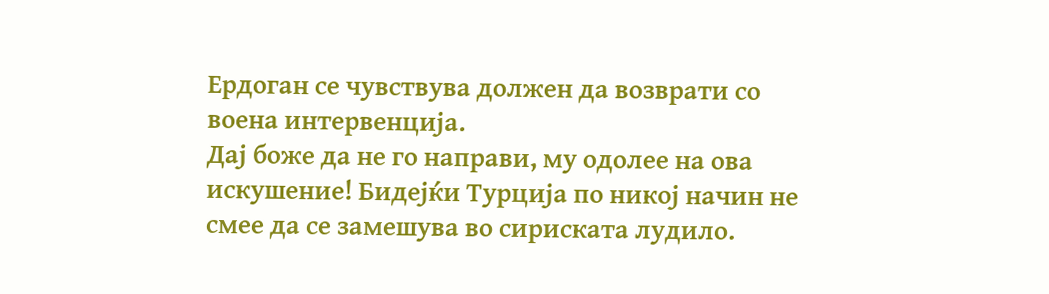Ердоган се чувствува должен да возврати со воена интервенција.
Дај боже да не го направи, му одолее на ова искушение! Бидејќи Турција по никој начин не смее да се замешува во сириската лудило.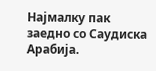Најмалку пак заедно со Саудиска Арабија.